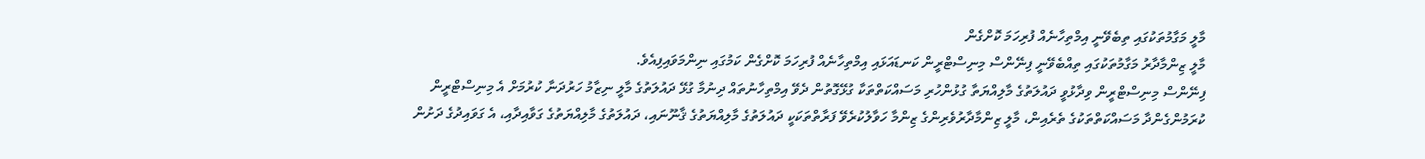މާލީ މަގާމުތަކުގައި ތިބެވޭނީ އިމްތިހާނެއް ފުރިހަމަ ކޮށްގެން
މާލީ ޒިންމާދާރު މަގާމުތަކުގައި ތިއްބެވޭނީ ފިނޭންސް މިނިސްޓްރީން ކަނޑައަޅައި އިމްތިހާނެއް ފުރިހަމަ ކޮށްގެން ކަމުގައި ނިންމަވައިފިއެވެ.
ފިނޭންސް މިނިސްޓްރީން ވިދާޅުވީ ދައުލަތުގެ މާލިއްޔަތާ ގުޅުންހުރި މަސައްކަތްތަކާ ގުޅޭގޮތުން ދެވޭ އިމްތިހާނުތައް ދިނުމާ ގުޅޭ ދައުލަތުގެ މާލީ ނިޒާމު ހަރުދަނާ ކުރުމަށް އެ މިނިސްޓްރީން ކުރަމުންގެންދާ މަސައްކަތްތަކުގެ ތެރެއިން، މާލީ ޒިންމާދާރުވެރިންގެ ޒިންމާ ހަވާލުކުރެވޭ ފަރާތްތަކަކީ ދައުލަތުގެ މާލިއްޔަތުގެ ޤާނޫނައި، ދައުލަތުގެ މާލިއްޔަތުގެ ގަވާއިދާއި، އެ ގަވައިދުގެ ދަށުން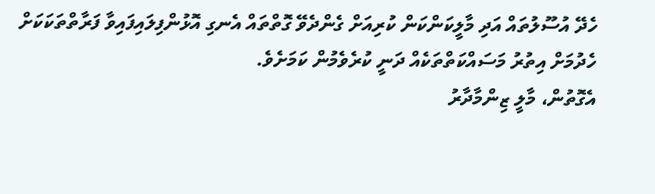ހެދޭ އުސޫލުތައް އަދި މާލީކަންކަން ކުރިއަށް ގެންދެވޭ ގޮތްތައް އެނގި އޮޅުންފިލައިފައިވާ ފަރާތްތަކަކަށް ހެދުމަށް އިތުރު މަސައްކަތްތަކެއް ދަނީ ކުރެވެމުން ކަމަށެވެ.
އެގޮތުން، މާލީ ޒިންމާދާރު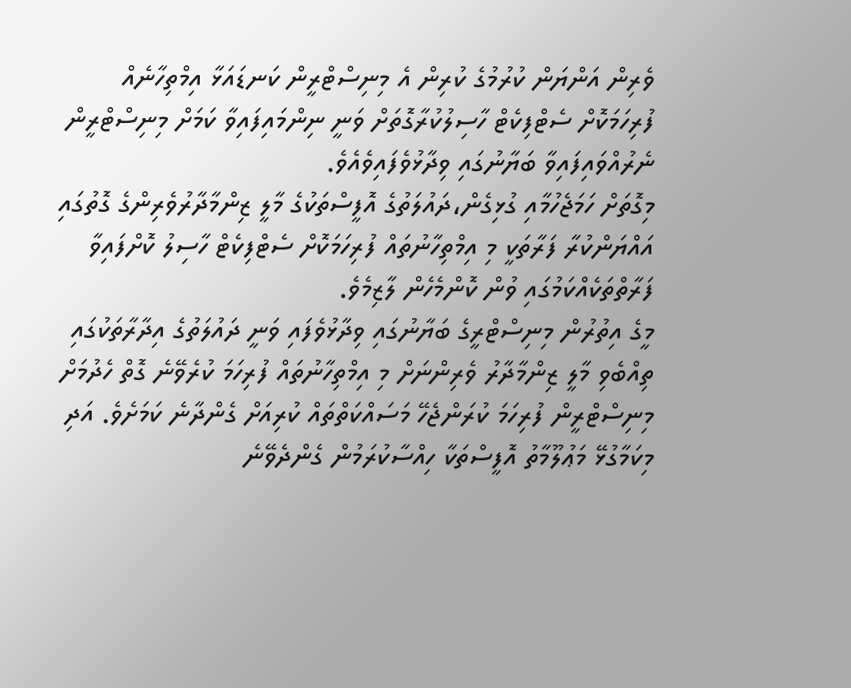ވެރިން އަންޔަން ކުރުމުގެ ކުރިން އެ މިނިސްޓްރީން ކަނޑައަޅާ އިމްތިހާނެއް ފުރިހަމަކޮށް ސެޓްފިކެޓް ހާސިލުކުރާގޮތަށް ވަނީ ނިންމައިފައިވާ ކަމަށް މިނިސްޓްރީން ނެރުއްވައިފައިވާ ބަޔާނުގައި ވިދާޅުވެފައިވެއެވެ.
މިގޮތަށް ހަމަޖެހުމާއި ގުޅިގެން،ދައުލަތުގެ އޮފީސްތަކުގެ މާލީ ޒިންމާދާރުވެރިންގެ ގޮތުގައި އައްޔަންކުރާ ފަރާތަކީ މި އިމްތިހާނުތައް ފުރިހަމަކޮށް ސެޓްފިކެޓް ހާސިލު ކޮށްފައިވާ ފަރާތްތަކެއްކަމުގައި ވުން ކޮންމެހެން ލާޒިމެވެ.
މީގެ އިތުރުން މިނިސްޓްރީގެ ބަޔާނުގައި ވިދާޅުވެފައި ވަނީ ދައުލަތުގެ އިދާރާތަކުގައި ތިއްބެވި މާލީ ޒިންމާދާރު ވެރިންނަށް މި އިމްތިހާނުތައް ފުރިހަމަ ކުރެވޭނެ ގޮތް ހެދުމަށް މިނިސްޓްރީން ފުރިހަމަ ކުރަންޖެހޭ މަސައްކަތްތައް ކުރިއަށް ގެންދާނެ ކަމަށެވެ. އަދި މިކަމާގުޅޭ މަޢުލޫމާތު އޮފީސްތަކާ ހިއްސާކުރަމުން ގެންދެވޭނެ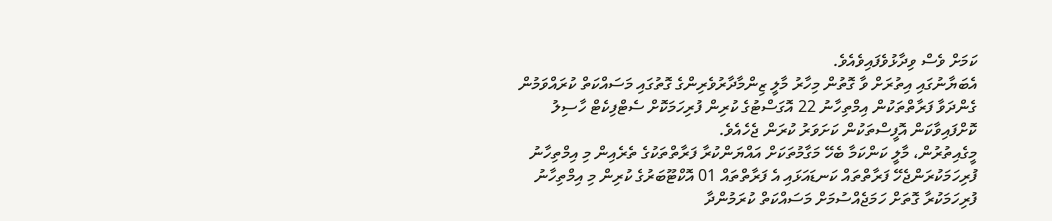ކަމަށް ވެސް ވިދާޅުވެފައިވެއެވެ.
އެބަޔާނުގައި އިތުރަށް ވާ ގޮތުން މިހާރު މާލީ ޒިންމާދާރުވެރިންގެ ގޮތުގައި މަސައްކަތް ކުރައްވަމުން ގެންދަވާ ފަރާތްތަކުން އިމްތިހާނު 22 އޮގަސްޓުގެ ކުރިން ފުރިހަމަކޮށް ސެޓްފިކެޓް ހާސިލު ކޮށްފައިވާކަން އޮފީސްތަކުން ކަށަވަރު ކުރަން ޖެހެއެވެ.
މީގެއިތުރުން، މާލީ ކަންކަމާ ބެހޭ މަގާމުތަކަށް އައްޔަންކުރާ ފަރާތްތަކުގެ ތެރެއިން މި އިމްތިހާނު ފުރިހަމަކުރަންޖެހޭ ފަރާތްތައް ކަނޑައަޅައި އެ ފަރާތްތައް 01 އޮކްޓޫބަރުގެ ކުރިން މި އިމްތިހާނު ފުރިހަމަކުރާ ގޮތަށް ހަމަޖެއްސުމަށް މަސައްކަތް ކުރަމުންދާ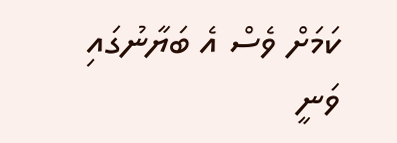ކަމަށް ވެސް އެ ބަޔާނުގައި ވަނީ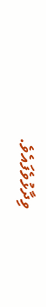ވިދާޅުވެފައެވެ.